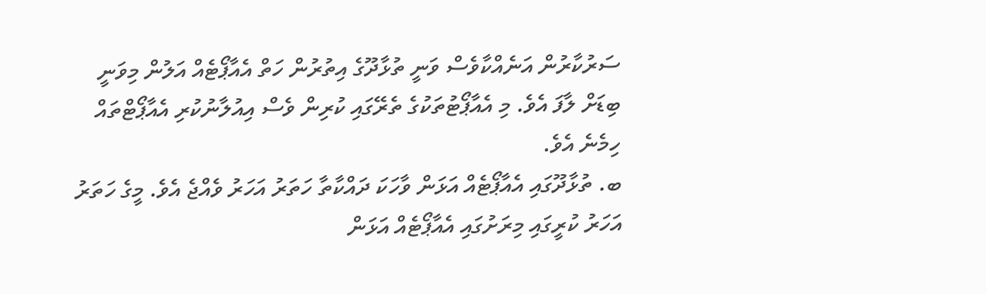ސަރުކާރުން އަނެއްކާވެސް ވަނީ ތުޅާދޫގެ އިތުރުން ހަތް އެއާޕޯޓެއް އަލުން މިވަނީ ބިޑަށް ލާފަ އެވެ. މި އެއާޕޯޓުތަކުގެ ތެރޭގައި ކުރިން ވެސް އިއުލާނުކުރި އެއާޕޯޓްތައް ހިމެނެ އެވެ.
ބ. ތުޅާދޫގައި އެއާޕޯޓެއް އަޅަން ވާހަކަ ދައްކާތާ ހަތަރު އަހަރު ވެއްޖެ އެވެ. މީގެ ހަތަރު އަހަރު ކުރީގައި މިރަށުގައި އެއާޕޯޓެއް އަޅަން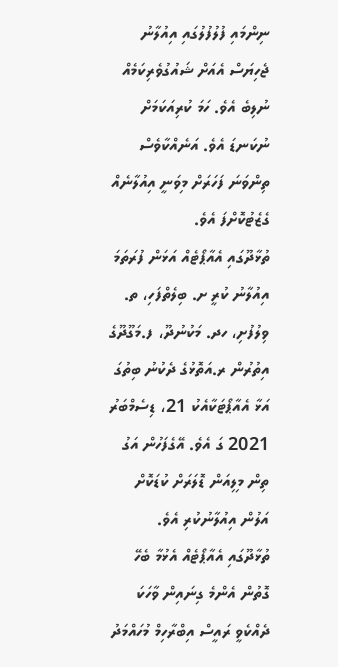ނިންމައި ފުލުފުލުގައި އިއުލާނު ޖެހިޔަސް އެއަށް ޝައުގުވެރިކަމެއް ނުލިބެ އެވެ. ހަމަ ކުރިއަކަމަށް ނުކަނޑަ އެވެ. އަނެއްކާވެސް ތިންވަނަ ފަހަރަށް މިވަނީ އިއުލާނެއް ގެޒެޓުކޮށްފަ އެވެ.
ތުޅާދޫގައި އެއާޕޯޓެއް އަޅަން ފުރަތަމަ އިއުލާނު ކުރީ ށ. ބިލެތްފަހި، ތ. ވިލުފުށި، ހދ. މަކުނުދޫ، ފ.މަގޫދޫގެ އިތުރުން ރ.އަތޮޅުގެ ދެކުނު ބިތުގަ އަޅާ އެއާޕޯޓަކާއެކު 21، ޑިސެމްބަރު 2021 ގަ އެވެ. އޭގެފަހުން އަގު ތިން މިލިއަން ޑޮލަރަށް ކުޑަކޮށް އަލުން އިއުލާނުކުރި އެވެ.
ތުޅާދޫގައި އެއާޕޯޓެއް އެޅުމާ ބެހޭ ގޮތުން އެންމެ ގިނައިން ވާހަކަ ދެއްކެވީ ރައީސް އިބްރާހިމް މުހައްމަދު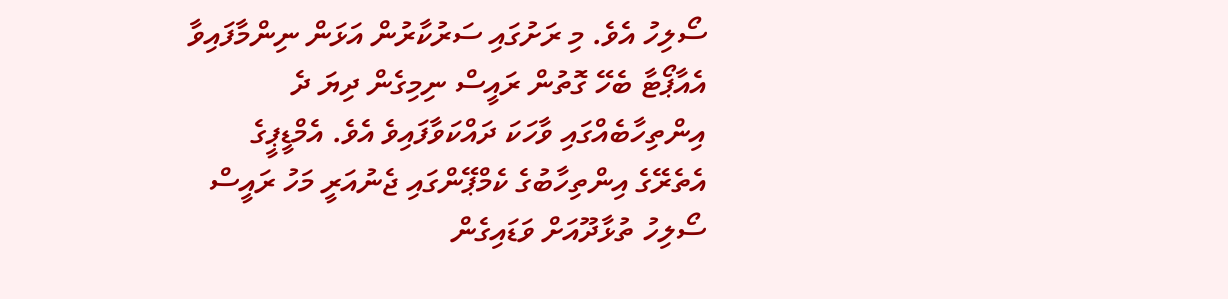ސޯލިހު އެވެ. މި ރަށުގައި ސަރުކާރުން އަޅަން ނިންމާފައިވާ އެއާޕޯޓާ ބެހޭ ގޮތުން ރައީސް ނިމިގެން ދިޔަ ދެ އިންތިހާބެއްގައި ވާހަކަ ދައްކަވާފައިވެ އެވެ. އެމްޑީޕީގެ އެތެރޭގެ އިންތިހާބުގެ ކެމްޕޭންގައި ޖެނުއަރީ މަހު ރައީސް ސޯލިހު ތުޅާދޫއަށް ވަޑައިގެން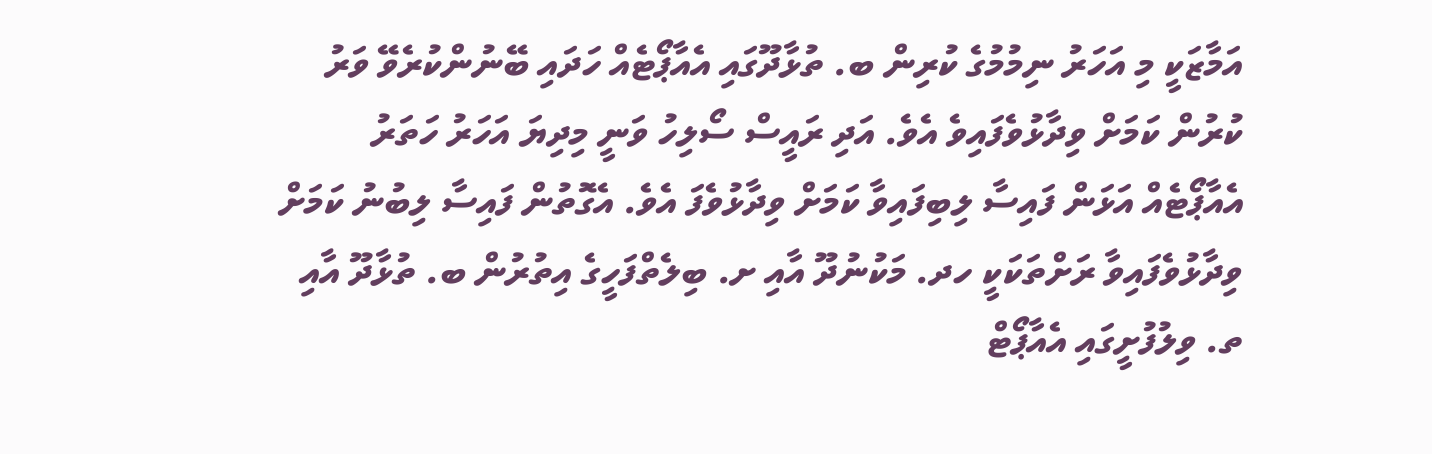އަމާޒަކީ މި އަހަރު ނިމުމުގެ ކުރިން ބ. ތުޅާދޫގައި އެއާޕޯޓެއް ހަދައި ބޭނުންކުރެވޭ ވަރު ކުރުން ކަމަށް ވިދާޅުވެފައިވެ އެވެ. އަދި ރައީސް ސޯލިހު ވަނީ މިދިޔަ އަހަރު ހަތަރު އެއާޕޯޓެއް އަޅަން ފައިސާ ލިބިފައިވާ ކަމަށް ވިދާޅުވެފަ އެވެ. އެގޮތުން ފައިސާ ލިބުނު ކަމަށް ވިދާޅުވެފައިވާ ރަށްތަކަކީ ހދ. މަކުނުދޫ އާއި ށ. ބިލެތްފަހީގެ އިތުރުން ބ. ތުޅާދޫ އާއި ތ. ވިލުފުށީގައި އެއާޕޯޓް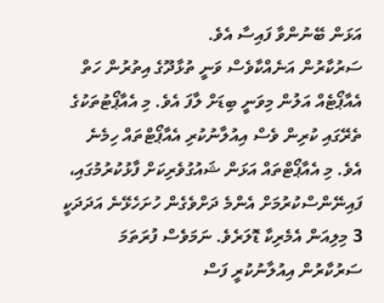އަޅަން ބޭނުންވާ ފައިސާ އެވެ.
ސަރުކާރުން އަނެއްކާވެސް ވަނީ ތުޅާދޫގެ އިތުރުން ހަތް އެއާޕޯޓެއް އަލުން މިވަނީ ބިޑަށް ލާފަ އެވެ. މި އެއާޕޯޓުތަކުގެ ތެރޭގައި ކުރިން ވެސް އިއުލާނުކުރި އެއާޕޯޓްތައް ހިމެނެ އެވެ. މި އެއާޕޯޓްތައް އަޅަން ޝައުގުވެރިކަށް ފާޅުކުރުމުގައި، ފައިނޭންސްކުރުމަށް އެންމެ ދަށްވެގެން ހުށަހެޅޭނެ އަދަދަކީ 3 މިލިއަން އެމެރިކާ ޑޮލަރެވެ. ނަމަވެސް ފުރަތަމަ ސަރުކާރުން އިއުލާނުކުރީ ފަސް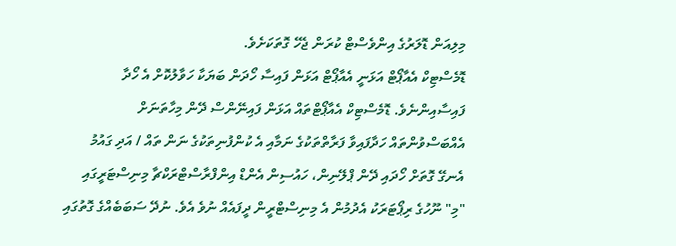މިލިއަން ޑޮލަރުގެ އިންވެސްޓް ކުރަން ޖެހޭ ގޮތަކަށެވެ.
ޑޮމެސްޓިކް އެއާޕޯޓް އަޅަނީ އެއާޕޯޓް އަޅަން ފައިސާ ހޯދަން ބަޔަކާ ހަވާލުކޮށް އެ ހޯދާ ފައިސާއިންނެވެ. ޑޮމެސްޓިކް އެއާޕޯޓްތައް އަޅަން ފައިނޭންސް ދޭން މިހާތަނަށް އެއްބަސްވުންތައް ހަދާފައިވާ ފަރާތްތަކުގެ ނަމާއި އެ ކުންފުނިތަކުގެ ނަން ތައް / އަދި ގައުމު އެނގޭ ގޮތަށް ހޯދައި ދޭން ޕްލޭނިން، ހައުސިން އެންޑް އިންފްރާސްޓްރަކްޗާ މިނިސްޓަރީގައި "މި" ނޫހުގެ ރިޕޯޓަރަކު އެދުމުން އެ މިނިސްޓްރީން ދީފައެއް ނުވެ އެވެ. ނުދޭ ސަބަބެއްގެ ގޮތުގައި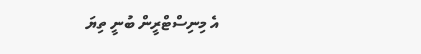އެ މިނިސްޓްރީން ބުނީ ތިޔަ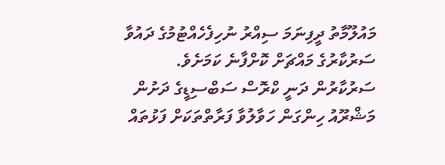މައުލޫމާތު ދީފިނަމަ ސިއްރު ނުހިފެހެއްޓުމުގެ ދައުވާ ސަރުކާރުގެ މައްޗަށް ކޮށްފާނެ ކަމަށެވެ.
ސަރުކާރުން ދަނީ ކްރޮސް ސަބްސިޑީގެ ދަށުން މަޝްރޫއު ހިންގަން ހަވާލުވާ ފަރާތްތަކަށް ފަޅުތައް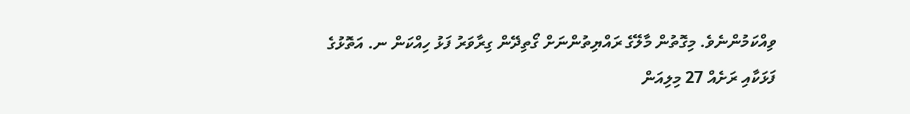ވިއްކަމުންނެވެ. މިގޮތުން މާލޭގެ ރައްޔިތުންނަށް ގޯތިދޭން ގިރާވަރު ފަޅު ހިއްކަން ނ. އަތޮޅުގެ ފަޅަކާއި ރަށެއް 27 މިލިއަން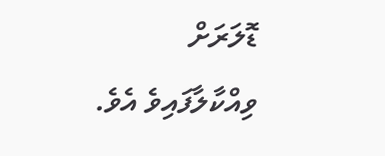ޑޮލަރަށް ވިއްކާލާފައިވެ އެވެ.